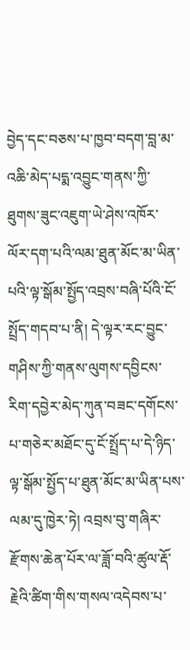བྱེད་དང་བཅས་པ་ཁྱབ་བདག་བླ་མ་འཆི་མེད་པདྨ་འབྱུང་གནས་ཀྱི་ཐུགས་ཟུང་འཇུག་ཡེ་ཤེས་འཁོར་ལོར་དག་པའི་ལམ་ཐུན་མོང་མ་ཡིན་པའི་ལྟ་སྒོམ་སྤྱོད་འབྲས་བཞི་པོའི་ངོ་སྤྲོད་གདབ་པ་ནི། དེ་ལྟར་རང་བྱུང་གཤིས་ཀྱི་གནས་ལུགས་དབྱིངས་རིག་དབྱེར་མེད་ཀུན་བཟང་དགོངས་པ་གཅེར་མཐོང་དུ་ངོ་སྤྲོད་པ་དེ་ཉིད་ལྟ་སྒོམ་སྤྱོད་པ་ཐུན་མོང་མ་ཡིན་པས་ལམ་དུ་ཁྱེར་ཏེ། འབྲས་བུ་གཞིར་རྫོགས་ཆེན་པོར་ལ་ཟློ་བའི་ཚུལ་རྡོ་རྗེའི་ཚིག་གིས་གསལ་འདེབས་པ་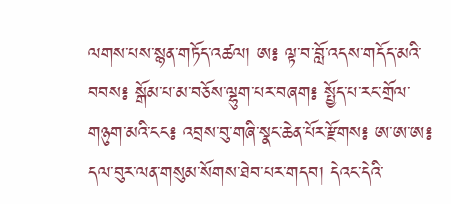ལགས་པས་སྙན་གཏོད་འཚལ། ཨ༔ ལྟ་བ་བློ་འདས་གདོད་མའི་བབས༔ སྒོམ་པ་མ་བཅོས་ལྷུག་པར་བཞག༔ སྤྱོད་པ་རང་གྲོལ་གཉུག་མའི་ངང༔ འབྲས་བུ་གཞི་སྣང་ཆེན་པོར་རྫོགས༔ ཨ་ཨ་ཨ༔ དལ་བུར་ལན་གསུམ་སོགས་ཐེབ་པར་གདབ། དེའང་དེའི་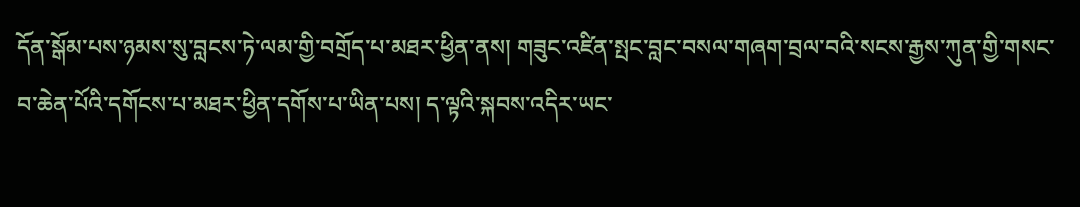དོན་སྒོམ་པས་ཉམས་སུ་བླངས་ཏེ་ལམ་གྱི་བགྲོད་པ་མཐར་ཕྱིན་ནས། གཟུང་འཛིན་སྤང་བླང་བསལ་གཞག་བྲལ་བའི་སངས་རྒྱས་ཀུན་གྱི་གསང་བ་ཆེན་པོའི་དགོངས་པ་མཐར་ཕྱིན་དགོས་པ་ཡིན་པས། ད་ལྟའི་སྐབས་འདིར་ཡང་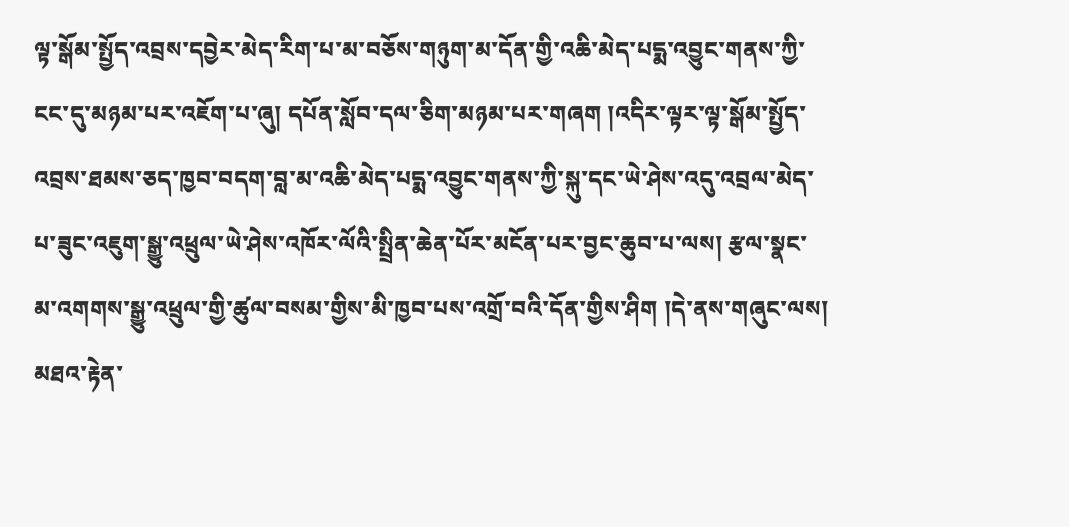ལྟ་སྒོམ་སྤྱོད་འབྲས་དབྱེར་མེད་རིག་པ་མ་བཅོས་གཉུག་མ་དོན་གྱི་འཆི་མེད་པདྨ་འབྱུང་གནས་ཀྱི་ངང་དུ་མཉམ་པར་འཇོག་པ་ཞུ། དཔོན་སློབ་དལ་ཅིག་མཉམ་པར་གཞག །འདིར་ལྟར་ལྟ་སྒོམ་སྤྱོད་འབྲས་ཐམས་ཅད་ཁྱབ་བདག་བླ་མ་འཆི་མེད་པདྨ་འབྱུང་གནས་ཀྱི་སྐུ་དང་ཡེ་ཤེས་འདུ་འབྲལ་མེད་པ་ཟུང་འཇུག་སྒྱུ་འཕྲུལ་ཡེ་ཤེས་འཁོར་ལོའི་སྤྲིན་ཆེན་པོར་མངོན་པར་བྱང་ཆུབ་པ་ལས། རྩལ་སྣང་མ་འགགས་སྒྱུ་འཕྲུལ་གྱི་ཚུལ་བསམ་གྱིས་མི་ཁྱབ་པས་འགྲོ་བའི་དོན་གྱིས་ཤིག །དེ་ནས་གཞུང་ལས། མཐའ་རྟེན་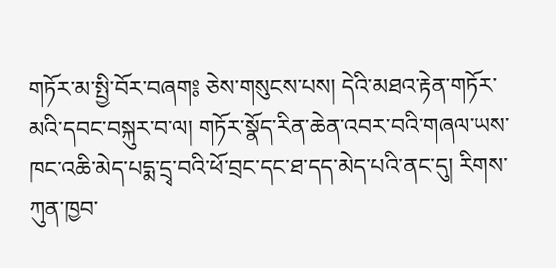གཏོར་མ་སྤྱི་བོར་བཞག༔ ཅེས་གསུངས་པས། དེའི་མཐའ་རྟེན་གཏོར་མའི་དབང་བསྐུར་བ་ལ། གཏོར་སྣོད་རིན་ཆེན་འབར་བའི་གཞལ་ཡས་ཁང་འཆི་མེད་པདྨ་དྲྭ་བའི་ཕོ་བྲང་དང་ཐ་དད་མེད་པའི་ནང་དུ། རིགས་ཀུན་ཁྱབ་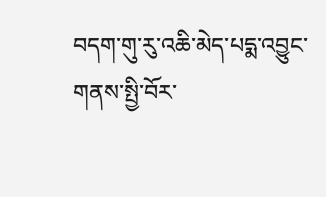བདག་གུ་རུ་འཆི་མེད་པདྨ་འབྱུང་གནས་སྤྱི་བོར་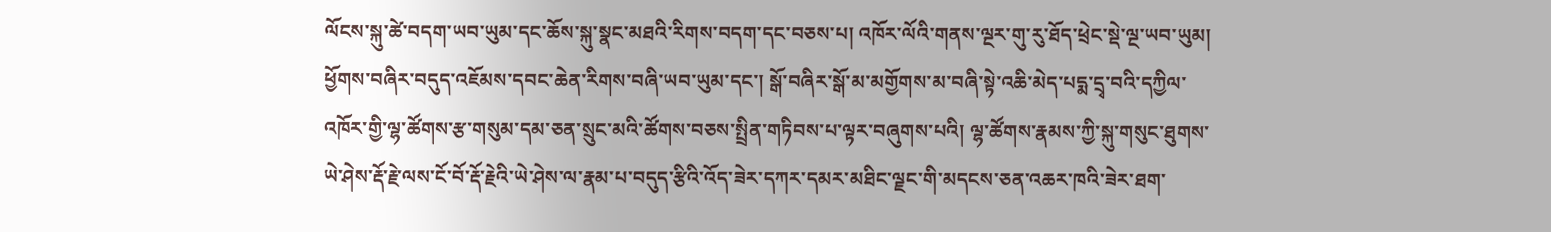ལོངས་སྐུ་ཚེ་བདག་ཡབ་ཡུམ་དང་ཆོས་སྐུ་སྣང་མཐའི་རིགས་བདག་དང་བཅས་པ། འཁོར་ལོའི་གནས་ལྔར་གུ་རུ་ཐོད་ཕྲེང་སྡེ་ལྔ་ཡབ་ཡུམ། ཕྱོགས་བཞིར་བདུད་འཇོམས་དབང་ཆེན་རིགས་བཞི་ཡབ་ཡུམ་དང་། སྒོ་བཞིར་སྒོ་མ་མགྱོགས་མ་བཞི་སྟེ་འཆི་མེད་པདྨ་དྲྭ་བའི་དཀྱིལ་འཁོར་གྱི་ལྷ་ཚོགས་རྩ་གསུམ་དམ་ཅན་སྲུང་མའི་ཚོགས་བཅས་སྤྲིན་གཏིབས་པ་ལྟར་བཞུགས་པའི། ལྷ་ཚོགས་རྣམས་ཀྱི་སྐུ་གསུང་ཐུགས་ཡེ་ཤེས་རྡོ་རྗེ་ལས་ངོ་བོ་རྡོ་རྗེའི་ཡེ་ཤེས་ལ་རྣམ་པ་བདུད་རྩིའི་འོད་ཟེར་དཀར་དམར་མཐིང་ལྗང་གི་མདངས་ཅན་འཆར་ཁའི་ཟེར་ཐག་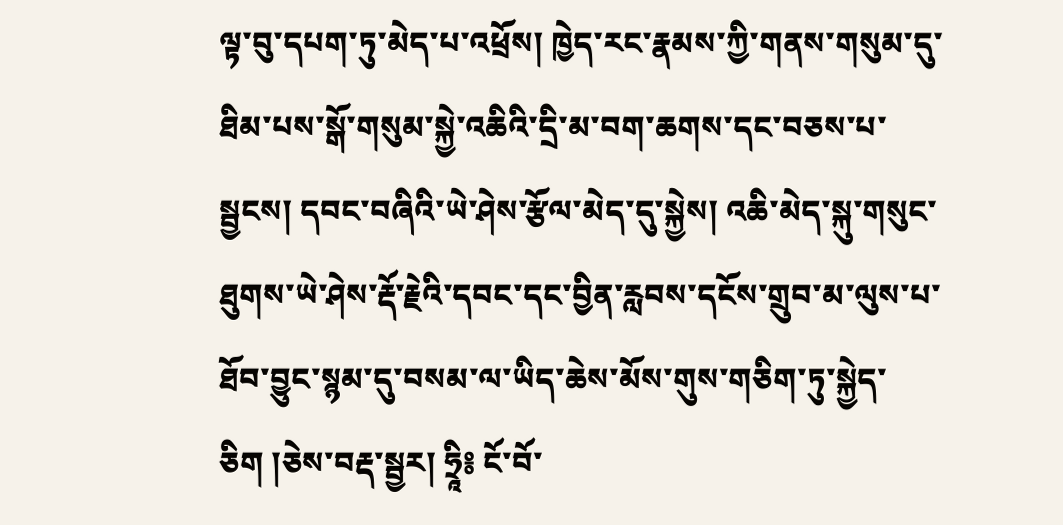ལྟ་བུ་དཔག་ཏུ་མེད་པ་འཕྲོས། ཁྱེད་རང་རྣམས་ཀྱི་གནས་གསུམ་དུ་ཐིམ་པས་སྒོ་གསུམ་སྐྱེ་འཆིའི་དྲི་མ་བག་ཆགས་དང་བཅས་པ་སྦྱངས། དབང་བཞིའི་ཡེ་ཤེས་རྩོལ་མེད་དུ་སྐྱེས། འཆི་མེད་སྐུ་གསུང་ཐུགས་ཡེ་ཤེས་རྡོ་རྗེའི་དབང་དང་བྱིན་རླབས་དངོས་གྲུབ་མ་ལུས་པ་ཐོབ་བྱུང་སྙམ་དུ་བསམ་ལ་ཡིད་ཆེས་མོས་གུས་གཅིག་ཏུ་སྐྱེད་ཅིག །ཅེས་བརྡ་སྦྱར། ཧྲཱི༔ ངོ་བོ་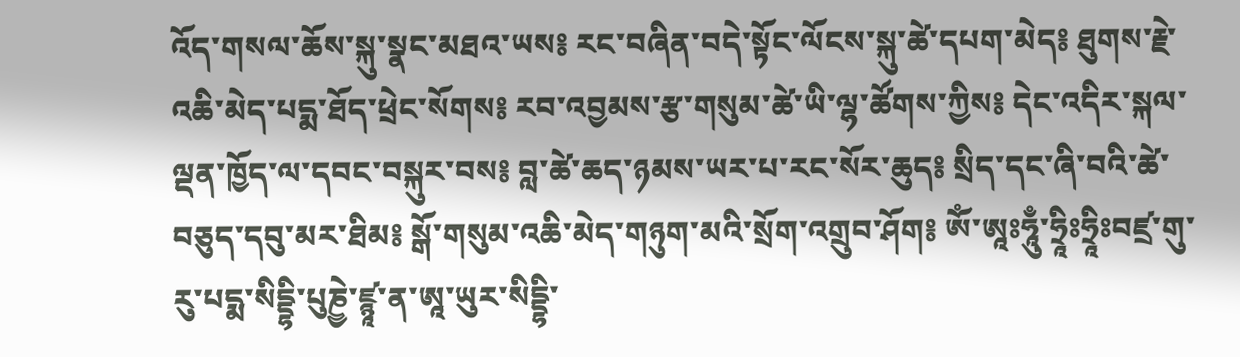འོད་གསལ་ཆོས་སྐུ་སྣང་མཐའ་ཡས༔ རང་བཞིན་བདེ་སྟོང་ལོངས་སྐུ་ཚེ་དཔག་མེད༔ ཐུགས་རྗེ་འཆི་མེད་པདྨ་ཐོད་ཕྲེང་སོགས༔ རབ་འབྱམས་རྩ་གསུམ་ཚེ་ཡི་ལྷ་ཚོགས་ཀྱིས༔ དེང་འདིར་སྐལ་ལྡན་ཁྱོད་ལ་དབང་བསྐུར་བས༔ བླ་ཚེ་ཆད་ཉམས་ཡར་པ་རང་སོར་ཆུད༔ སྲིད་དང་ཞི་བའི་ཚེ་བཅུད་དབུ་མར་ཐིམ༔ སྒོ་གསུམ་འཆི་མེད་གཉུག་མའི་སྲོག་འགྲུབ་ཤོག༔ ཨོཾ་ཨཱཿཧཱུྃ་ཧྲཱིཿཧྲཱིཿབཛྲ་གུ་རུ་པདྨ་སིདྡྷི་པུཎྱེ་ཛྙཱ་ན་ཨཱ་ཡུར་སིདྡྷི་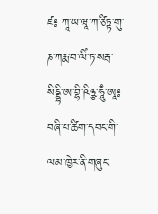ཛ༔ ཀཱ་ཡ་ཝཱ་ཀ་ཙིཏྟ་གུ་ཎ་ཀརྨ་བ་ལིཾ་ཏ་སརྦ་སིདྡྷི་ཨ་བྷི་ཥིཉྩ་ཧཱུྃ་ཨཱ༔ བཞི་པ་ཚིག་དབང་གི་ལམ་ཁྱེར་ནི་གཞུང་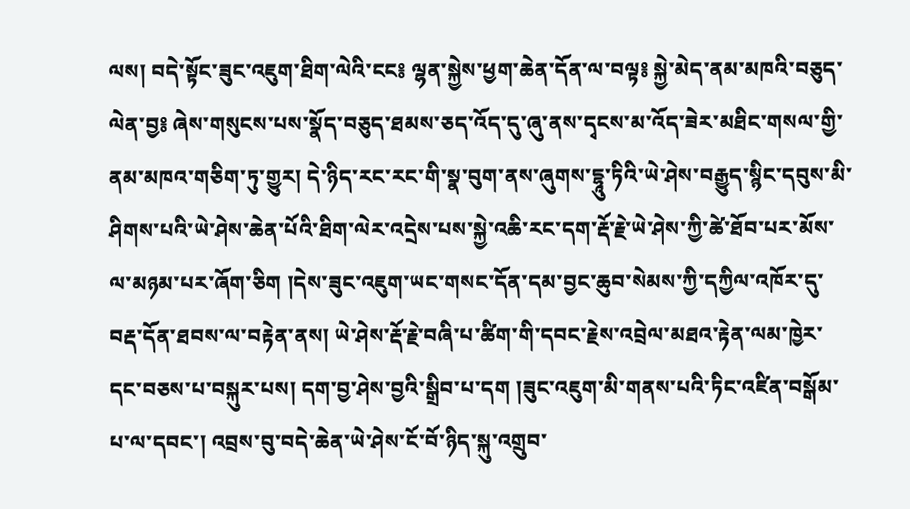ལས། བདེ་སྟོང་ཟུང་འཇུག་ཐིག་ལེའི་ངང༔ ལྷན་སྐྱེས་ཕྱག་ཆེན་དོན་ལ་བལྟ༔ སྐྱེ་མེད་ནམ་མཁའི་བཅུད་ལེན་བྱ༔ ཞེས་གསུངས་པས་སྣོད་བཅུད་ཐམས་ཅད་འོད་དུ་ཞུ་ནས་དྭངས་མ་འོད་ཟེར་མཐིང་གསལ་གྱི་ནམ་མཁའ་གཅིག་ཏུ་གྱུར། དེ་ཉིད་རང་རང་གི་སྣ་བུག་ནས་ཞུགས་དྷཱུ་ཏིའི་ཡེ་ཤེས་བརྒྱུད་སྙིང་དབུས་མི་ཤིགས་པའི་ཡེ་ཤེས་ཆེན་པོའི་ཐིག་ལེར་འདྲེས་པས་སྐྱེ་འཆི་རང་དག་རྡོ་རྗེ་ཡེ་ཤེས་ཀྱི་ཚེ་ཐོབ་པར་མོས་ལ་མཉམ་པར་ཞོག་ཅིག །དེས་ཟུང་འཇུག་ཡང་གསང་དོན་དམ་བྱང་ཆུབ་སེམས་ཀྱི་དཀྱིལ་འཁོར་དུ་བརྡ་དོན་ཐབས་ལ་བརྟེན་ནས། ཡེ་ཤེས་རྡོ་རྗེ་བཞི་པ་ཚིག་གི་དབང་རྗེས་འབྲེལ་མཐའ་རྟེན་ལམ་ཁྱེར་དང་བཅས་པ་བསྐུར་པས། དག་བྱ་ཤེས་བྱའི་སྒྲིབ་པ་དག །ཟུང་འཇུག་མི་གནས་པའི་ཏིང་འཛིན་བསྒོམ་པ་ལ་དབང་། འབྲས་བུ་བདེ་ཆེན་ཡེ་ཤེས་ངོ་བོ་ཉིད་སྐུ་འགྲུབ་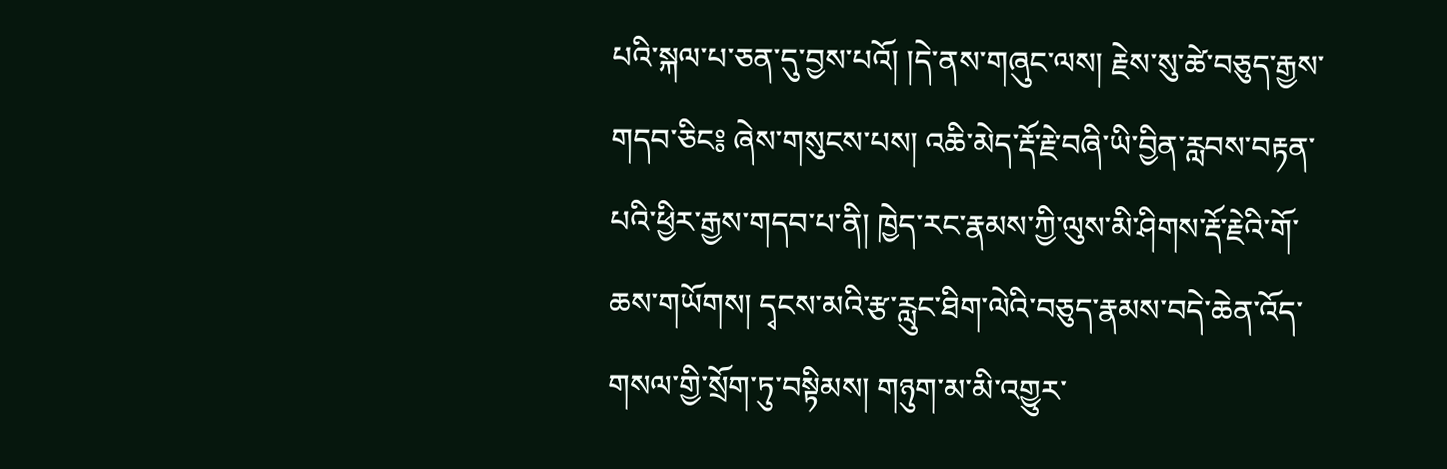པའི་སྐལ་པ་ཅན་དུ་བྱས་པའོ། །དེ་ནས་གཞུང་ལས། རྗེས་སུ་ཚེ་བཅུད་རྒྱས་གདབ་ཅིང༔ ཞེས་གསུངས་པས། འཆི་མེད་རྡོ་རྗེ་བཞི་ཡི་བྱིན་རླབས་བརྟན་པའི་ཕྱིར་རྒྱས་གདབ་པ་ནི། ཁྱེད་རང་རྣམས་ཀྱི་ལུས་མི་ཤིགས་རྡོ་རྗེའི་གོ་ཆས་གཡོགས། དྭངས་མའི་རྩ་རླུང་ཐིག་ལེའི་བཅུད་རྣམས་བདེ་ཆེན་འོད་གསལ་གྱི་སྲོག་ཏུ་བསྟིམས། གཉུག་མ་མི་འགྱུར་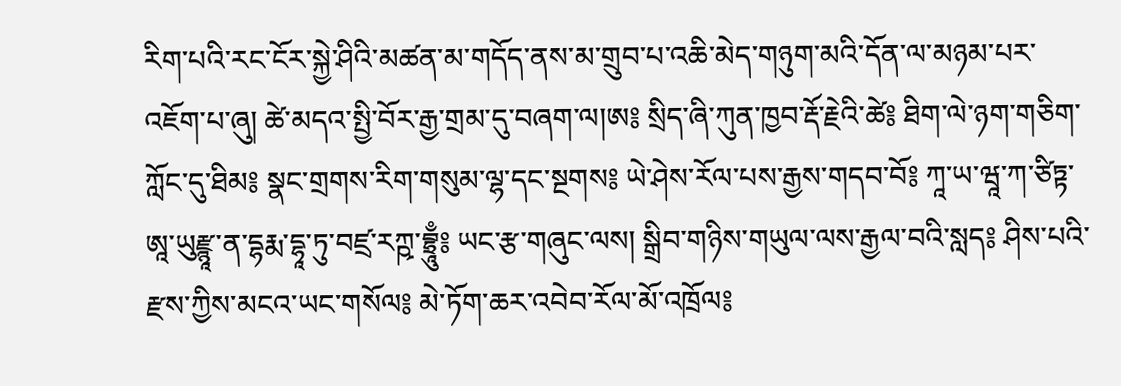རིག་པའི་རང་ངོར་སྐྱེ་ཤིའི་མཚན་མ་གདོད་ནས་མ་གྲུབ་པ་འཆི་མེད་གཉུག་མའི་དོན་ལ་མཉམ་པར་འཇོག་པ་ཞུ། ཚེ་མདའ་སྤྱི་བོར་རྒྱ་གྲམ་དུ་བཞག་ལ།ཨ༔ སྲིད་ཞི་ཀུན་ཁྱབ་རྡོ་རྗེའི་ཚེ༔ ཐིག་ལེ་ཉག་གཅིག་ཀློང་དུ་ཐིམ༔ སྣང་གྲགས་རིག་གསུམ་ལྷ་དང་སྔགས༔ ཡེ་ཤེས་རོལ་པས་རྒྱས་གདབ་བོ༔ ཀཱ་ཡ་ཝཱ་ཀ་ཙིཏྟ་ཨཱ་ཡུརྫྙཱ་ན་དྷརྨ་དྷཱ་ཏུ་བཛྲ་རཀྵ་བྷྲཱུྃ༔ ཡང་རྩ་གཞུང་ལས། སྒྲིབ་གཉིས་གཡུལ་ལས་རྒྱལ་བའི་སླད༔ ཤིས་པའི་རྫས་ཀྱིས་མངའ་ཡང་གསོལ༔ མེ་ཏོག་ཆར་འབེབ་རོལ་མོ་འཁྲོལ༔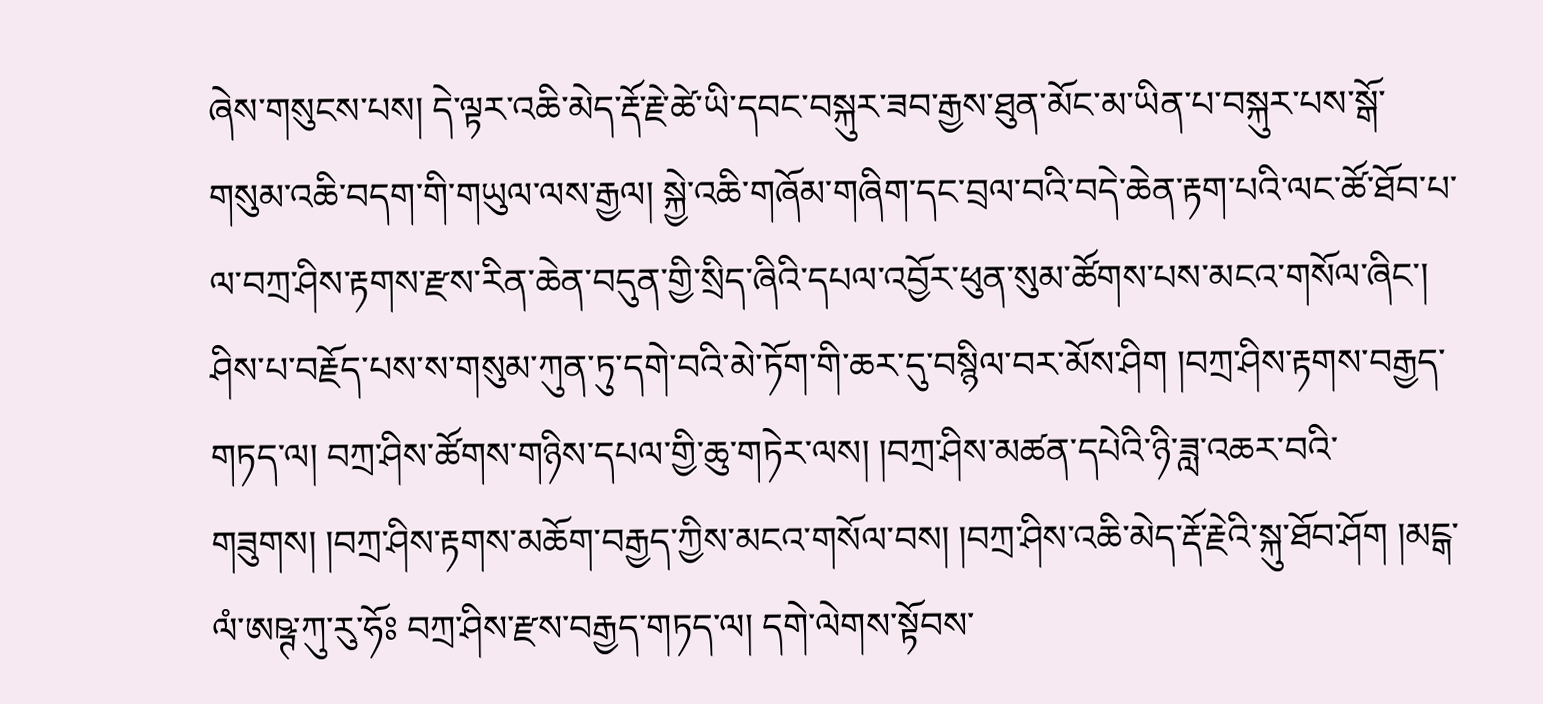ཞེས་གསུངས་པས། དེ་ལྟར་འཆི་མེད་རྡོ་རྗེ་ཚེ་ཡི་དབང་བསྐུར་ཟབ་རྒྱས་ཐུན་མོང་མ་ཡིན་པ་བསྐུར་པས་སྒོ་གསུམ་འཆི་བདག་གི་གཡུལ་ལས་རྒྱལ། སྐྱེ་འཆི་གཞོམ་གཞིག་དང་བྲལ་བའི་བདེ་ཆེན་རྟག་པའི་ལང་ཚོ་ཐོབ་པ་ལ་བཀྲ་ཤིས་རྟགས་རྫས་རིན་ཆེན་བདུན་གྱི་སྲིད་ཞིའི་དཔལ་འབྱོར་ཕུན་སུམ་ཚོགས་པས་མངའ་གསོལ་ཞིང་། ཤིས་པ་བརྗོད་པས་ས་གསུམ་ཀུན་ཏུ་དགེ་བའི་མེ་ཏོག་གི་ཆར་དུ་བསྙིལ་བར་མོས་ཤིག །བཀྲ་ཤིས་རྟགས་བརྒྱད་གཏད་ལ། བཀྲ་ཤིས་ཚོགས་གཉིས་དཔལ་གྱི་ཆུ་གཏེར་ལས། །བཀྲ་ཤིས་མཚན་དཔེའི་ཉི་ཟླ་འཆར་བའི་གཟུགས། །བཀྲ་ཤིས་རྟགས་མཆོག་བརྒྱད་ཀྱིས་མངའ་གསོལ་བས། །བཀྲ་ཤིས་འཆི་མེད་རྡོ་རྗེའི་སྐུ་ཐོབ་ཤོག །མངྒ་ལཾ་ཨཥྚ་ཀུ་རུ་ཧོཿ བཀྲ་ཤིས་རྫས་བརྒྱད་གཏད་ལ། དགེ་ལེགས་སྟོབས་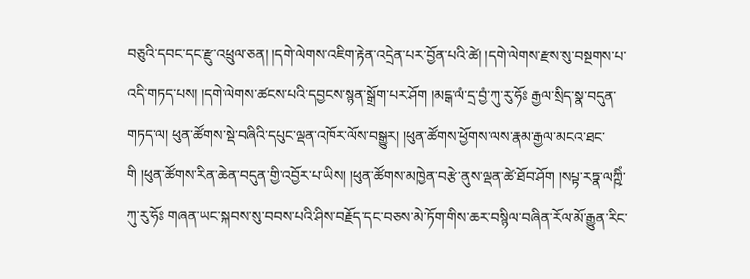བཅུའི་དབང་དང་རྫུ་འཕྲུལ་ཅན། །དགེ་ལེགས་འཇིག་རྟེན་འདྲེན་པར་བྱོན་པའི་ཚེ། །དགེ་ལེགས་རྫས་སུ་བསྔགས་པ་འདི་གཏད་པས། །དགེ་ལེགས་ཚངས་པའི་དབྱངས་སྙན་སྒྲོག་པར་ཤོག །མངྒ་ལཾ་དྲ་བྱཾ་ཀུ་རུ་ཧོཿ རྒྱལ་སྲིད་སྣ་བདུན་གཏད་ལ། ཕུན་ཚོགས་སྡེ་བཞིའི་དཔུང་ལྡན་འཁོར་ལོས་བསྒྱུར། །ཕུན་ཚོགས་ཕྱོགས་ལས་རྣམ་རྒྱལ་མངའ་ཐང་གི །ཕུན་ཚོགས་རིན་ཆེན་བདུན་གྱི་འབྱོར་པ་ཡིས། །ཕུན་ཚོགས་མཁྱེན་བརྩེ་ནུས་ལྡན་ཚེ་ཐོབ་ཤོག །སཔྟ་རཏྣ་ལཀྵིཾ་ཀུ་རུ་ཧོཿ གཞན་ཡང་སྐབས་སུ་བབས་པའི་ཤིས་བརྗོད་དང་བཅས་མེ་ཏོག་གིས་ཆར་བསྙིལ་བཞིན་རོལ་མོ་རྒྱུན་རིང་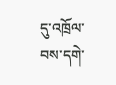དུ་འཁྲོལ་བས་དགེ་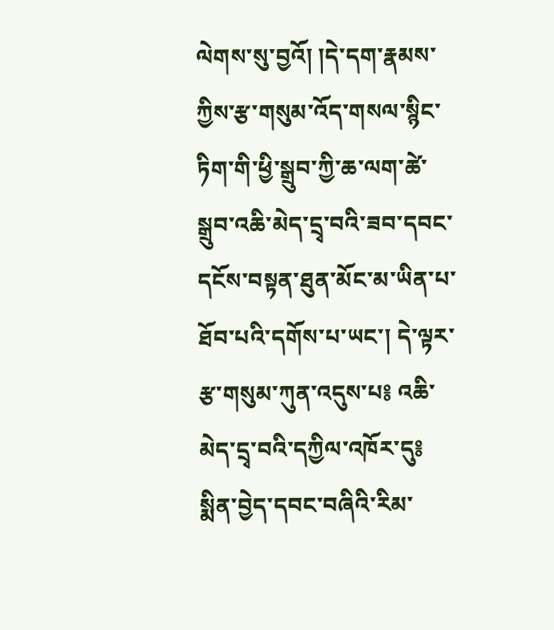ལེགས་སུ་བྱའོ། །དེ་དག་རྣམས་ཀྱིས་རྩ་གསུམ་འོད་གསལ་སྙིང་ཏིག་གི་ཕྱི་སྒྲུབ་ཀྱི་ཆ་ལག་ཚེ་སྒྲུབ་འཆི་མེད་དྲྭ་བའི་ཟབ་དབང་དངོས་བསྟན་ཐུན་མོང་མ་ཡིན་པ་ཐོབ་པའི་དགོས་པ་ཡང་། དེ་ལྟར་རྩ་གསུམ་ཀུན་འདུས་པ༔ འཆི་མེད་དྲྭ་བའི་དཀྱིལ་འཁོར་དུ༔ སྨིན་བྱེད་དབང་བཞིའི་རིམ་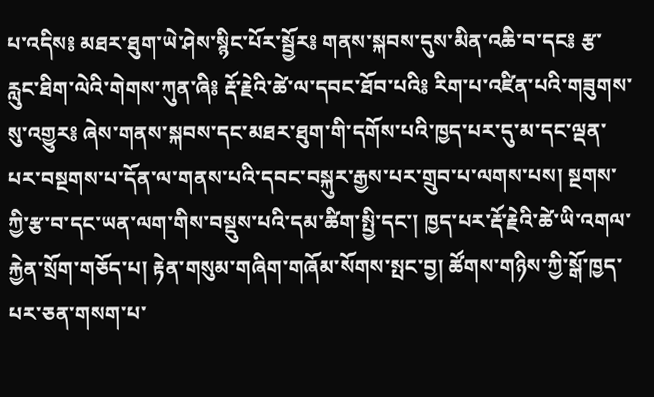པ་འདིས༔ མཐར་ཐུག་ཡེ་ཤེས་སྙིང་པོར་སྦྱོར༔ གནས་སྐབས་དུས་མིན་འཆི་བ་དང༔ རྩ་རླུང་ཐིག་ལེའི་གེགས་ཀུན་ཞི༔ རྡོ་རྗེའི་ཚེ་ལ་དབང་ཐོབ་པའི༔ རིག་པ་འཛིན་པའི་གཟུགས་སུ་འགྱུར༔ ཞེས་གནས་སྐབས་དང་མཐར་ཐུག་གི་དགོས་པའི་ཁྱད་པར་དུ་མ་དང་ལྡན་པར་བསྔགས་པ་དོན་ལ་གནས་པའི་དབང་བསྐུར་རྒྱས་པར་གྲུབ་པ་ལགས་པས། སྔགས་ཀྱི་རྩ་བ་དང་ཡན་ལག་གིས་བསྡུས་པའི་དམ་ཚིག་སྤྱི་དང་། ཁྱད་པར་རྡོ་རྗེའི་ཚེ་ཡི་འགལ་རྐྱེན་སྲོག་གཅོད་པ། རྟེན་གསུམ་གཞིག་གཞོམ་སོགས་སྤང་བྱ། ཚོགས་གཉིས་ཀྱི་སྒོ་ཁྱད་པར་ཅན་གསག་པ་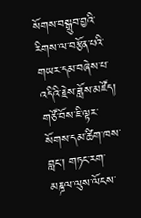སོགས་བསྒྲུབ་བྱའི་རིགས་ལ་བརྩོན་པའི་གཡར་དམ་བཞེས་པ་འདིའི་རྗེས་ཟློས་མཛོད། གཙོ་བོས་ཇི་ལྟར་སོགས་དམ་ཚིག་ཁས་བླང་། གཏང་རག་མཎྜལ་ལུས་ལོངས་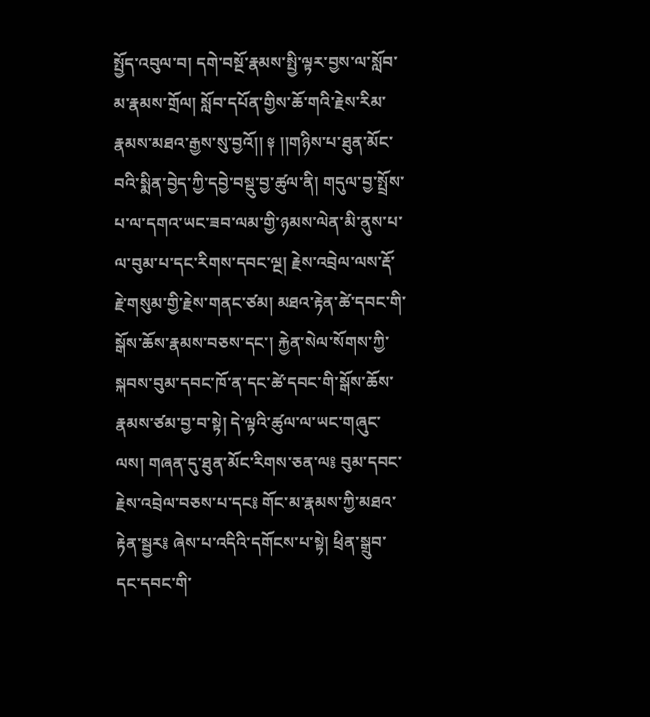སྤྱོད་འབུལ་བ། དགེ་བསྔོ་རྣམས་སྤྱི་ལྟར་བྱས་ལ་སློབ་མ་རྣམས་གྲོལ། སློབ་དཔོན་གྱིས་ཆོ་གའི་རྗེས་རིམ་རྣམས་མཐའ་རྒྱས་སུ་བྱའོ།། ༈ །།གཉིས་པ་ཐུན་མོང་བའི་སྨིན་བྱེད་ཀྱི་དབྱེ་བསྡུ་བྱ་ཚུལ་ནི། གདུལ་བྱ་སྤྲོས་པ་ལ་དགའ་ཡང་ཟབ་ལམ་གྱི་ཉམས་ལེན་མི་ནུས་པ་ལ་བུམ་པ་དང་རིགས་དབང་ལྔ། རྗེས་འབྲེལ་ལས་རྡོ་རྗེ་གསུམ་གྱི་རྗེས་གནང་ཙམ། མཐའ་རྟེན་ཚེ་དབང་གི་སྒོས་ཆོས་རྣམས་བཅས་དང་། རྐྱེན་སེལ་སོགས་ཀྱི་སྐབས་བུམ་དབང་ཁོ་ན་དང་ཚེ་དབང་གི་སྒོས་ཆོས་རྣམས་ཙམ་བྱ་བ་སྟེ། དེ་ལྟའི་ཚུལ་ལ་ཡང་གཞུང་ལས། གཞན་དུ་ཐུན་མོང་རིགས་ཅན་ལ༔ བུམ་དབང་རྗེས་འབྲེལ་བཅས་པ་དང༔ གོང་མ་རྣམས་ཀྱི་མཐའ་རྟེན་སྦྱར༔ ཞེས་པ་འདིའི་དགོངས་པ་སྟེ། ཕྲིན་སྒྲུབ་དང་དབང་གི་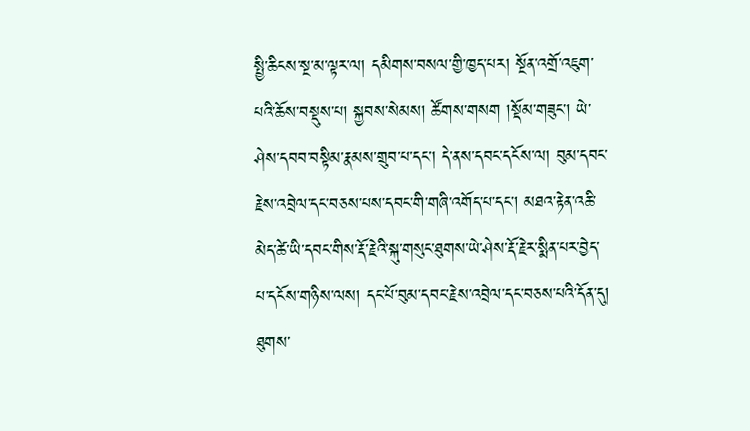སྤྱི་ཆིངས་སྔ་མ་ལྟར་ལ། དམིགས་བསལ་གྱི་ཁྱད་པར། སྔོན་འགྲོ་འཇུག་པའི་ཆོས་བསྡུས་པ། སྐྱབས་སེམས། ཚོགས་གསག །སྡོམ་གཟུང་། ཡེ་ཤེས་དབབ་བསྟིམ་རྣམས་གྲུབ་པ་དང་། དེ་ནས་དབང་དངོས་ལ། བུམ་དབང་རྗེས་འབྲེལ་དང་བཅས་པས་དབང་གི་གཞི་འགོད་པ་དང་། མཐའ་རྟེན་འཆི་མེད་ཚེ་ཡི་དབང་གིས་རྡོ་རྗེའི་སྐུ་གསུང་ཐུགས་ཡེ་ཤེས་རྡོ་རྗེར་སྨིན་པར་བྱེད་པ་དངོས་གཉིས་ལས། དང་པོ་བུམ་དབང་རྗེས་འབྲེལ་དང་བཅས་པའི་དོན་དུ། ཐུགས་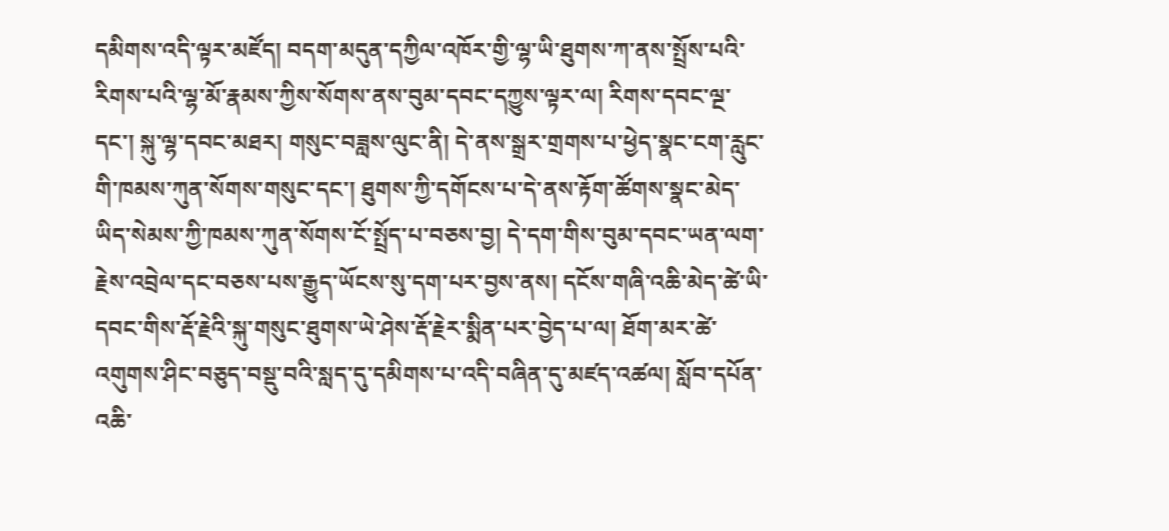དམིགས་འདི་ལྟར་མཛོད། བདག་མདུན་དཀྱིལ་འཁོར་གྱི་ལྷ་ཡི་ཐུགས་ཀ་ནས་སྤྲོས་པའི་རིགས་པའི་ལྷ་མོ་རྣམས་ཀྱིས་སོགས་ནས་བུམ་དབང་དཀྱུས་ལྟར་ལ། རིགས་དབང་ལྔ་དང་། སྐུ་ལྷ་དབང་མཐར། གསུང་བཟླས་ལུང་ནི། དེ་ནས་སྒྲར་གྲགས་པ་ཕྱེད་སྣང་ངག་རླུང་གི་ཁམས་ཀུན་སོགས་གསུང་དང་། ཐུགས་ཀྱི་དགོངས་པ་དེ་ནས་རྟོག་ཚོགས་སྣང་མེད་ཡིད་སེམས་ཀྱི་ཁམས་ཀུན་སོགས་ངོ་སྤྲོད་པ་བཅས་བྱ། དེ་དག་གིས་བུམ་དབང་ཡན་ལག་རྗེས་འབྲེལ་དང་བཅས་པས་རྒྱུད་ཡོངས་སུ་དག་པར་བྱས་ནས། དངོས་གཞི་འཆི་མེད་ཚེ་ཡི་དབང་གིས་རྡོ་རྗེའི་སྐུ་གསུང་ཐུགས་ཡེ་ཤེས་རྡོ་རྗེར་སྨིན་པར་བྱེད་པ་ལ། ཐོག་མར་ཚེ་འགུགས་ཤིང་བཅུད་བསྡུ་བའི་སླད་དུ་དམིགས་པ་འདི་བཞིན་དུ་མཛད་འཚལ། སློབ་དཔོན་འཆི་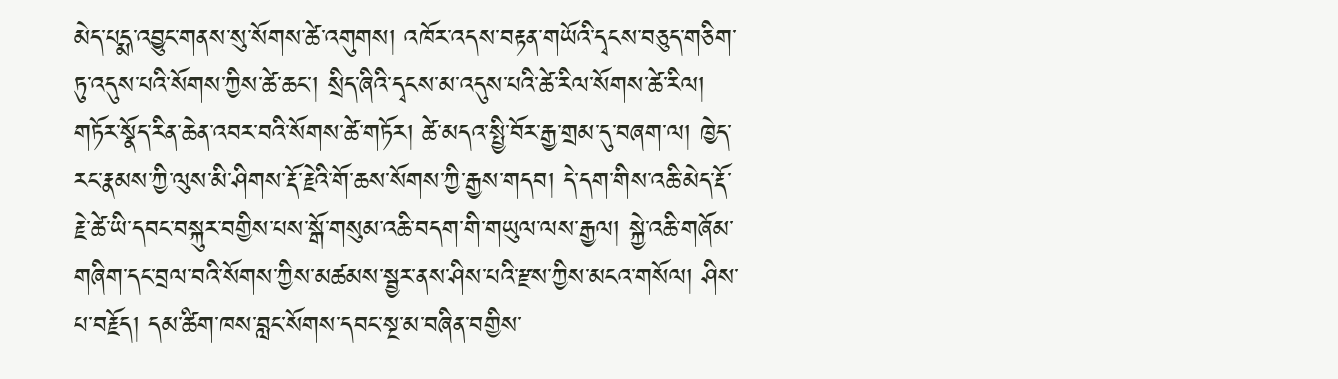མེད་པདྨ་འབྱུང་གནས་སུ་སོགས་ཚེ་འགུགས། འཁོར་འདས་བརྟན་གཡོའི་དྭངས་བཅུད་གཅིག་ཏུ་འདུས་པའི་སོགས་ཀྱིས་ཚེ་ཆང་། སྲིད་ཞིའི་དྭངས་མ་འདུས་པའི་ཚེ་རིལ་སོགས་ཚེ་རིལ། གཏོར་སྣོད་རིན་ཆེན་འབར་བའི་སོགས་ཚེ་གཏོར། ཚེ་མདའ་སྤྱི་བོར་རྒྱ་གྲམ་དུ་བཞག་ལ། ཁྱེད་རང་རྣམས་ཀྱི་ལུས་མི་ཤིགས་རྡོ་རྗེའི་གོ་ཆས་སོགས་ཀྱི་རྒྱས་གདབ། དེ་དག་གིས་འཆི་མེད་རྡོ་རྗེ་ཚེ་ཡི་དབང་བསྐུར་བགྱིས་པས་སྒོ་གསུམ་འཆི་བདག་གི་གཡུལ་ལས་རྒྱལ། སྐྱེ་འཆི་གཞོམ་གཞིག་དང་བྲལ་བའི་སོགས་ཀྱིས་མཚམས་སྦྱར་ནས་ཤིས་པའི་རྫས་ཀྱིས་མངའ་གསོལ། ཤིས་པ་བརྗོད། དམ་ཚིག་ཁས་བླང་སོགས་དབང་སྔ་མ་བཞིན་བགྱིས་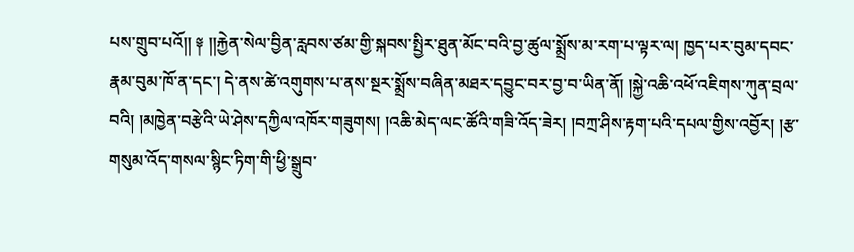པས་གྲུབ་པའོ།། ༈ །།རྐྱེན་སེལ་བྱིན་རླབས་ཙམ་གྱི་སྐབས་སྤྱིར་ཐུན་མོང་བའི་བྱ་ཚུལ་སྨྲོས་མ་རག་པ་ལྟར་ལ། ཁྱད་པར་བུམ་དབང་རྣམ་བུམ་ཁོ་ན་དང་། དེ་ནས་ཚེ་འགུགས་པ་ནས་སྔར་སྨྲོས་བཞིན་མཐར་དབྱུང་བར་བྱ་བ་ཡིན་ནོ། །སྐྱེ་འཆི་འཕོ་འཇིགས་ཀུན་བྲལ་བའི། །མཁྱེན་བརྩེའི་ཡེ་ཤེས་དཀྱིལ་འཁོར་གཟུགས། །འཆི་མེད་ལང་ཚོའི་གཟི་འོད་ཟེར། །བཀྲ་ཤིས་རྟག་པའི་དཔལ་གྱིས་འབྱོར། །རྩ་གསུམ་འོད་གསལ་སྙིང་ཏིག་གི་ཕྱི་སྒྲུབ་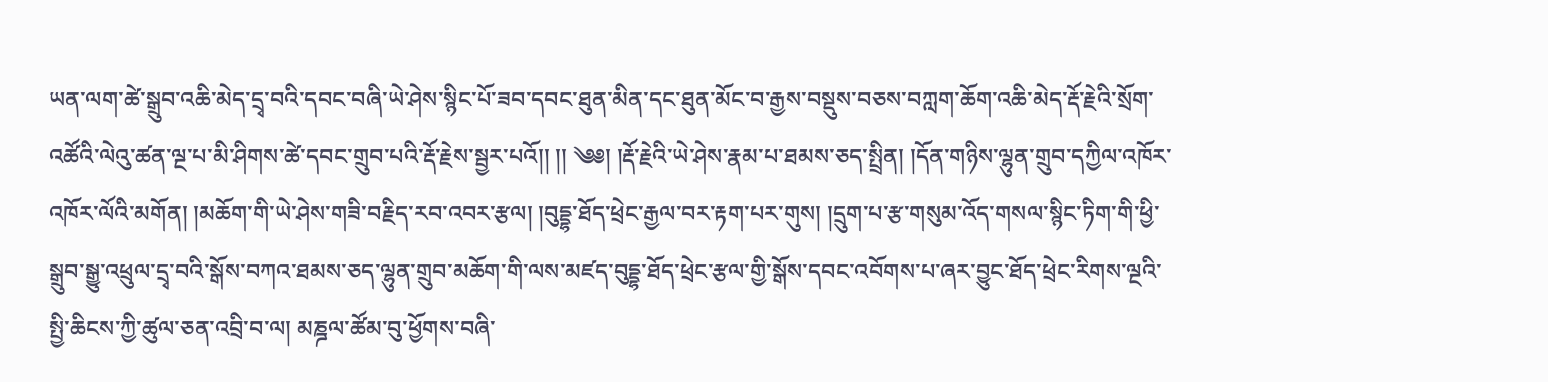ཡན་ལག་ཚེ་སྒྲུབ་འཆི་མེད་དྲྭ་བའི་དབང་བཞི་ཡེ་ཤེས་སྙིང་པོ་ཟབ་དབང་ཐུན་མིན་དང་ཐུན་མོང་བ་རྒྱས་བསྡུས་བཅས་བཀླག་ཆོག་འཆི་མེད་རྡོ་རྗེའི་སྲོག་འཚོའི་ལེའུ་ཚན་ལྔ་པ་མི་ཤིགས་ཚེ་དབང་གྲུབ་པའི་རྡོ་རྗེས་སྦྱར་པའོ།། །། ༄༅། །རྡོ་རྗེའི་ཡེ་ཤེས་རྣམ་པ་ཐམས་ཅད་སྤྲིན། །དོན་གཉིས་ལྷུན་གྲུབ་དཀྱིལ་འཁོར་འཁོར་ལོའི་མགོན། །མཆོག་གི་ཡེ་ཤེས་གཟི་བརྗིད་རབ་འབར་རྩལ། །བུདྡྷ་ཐོད་ཕྲེང་རྒྱལ་བར་རྟག་པར་གུས། །དྲུག་པ་རྩ་གསུམ་འོད་གསལ་སྙིང་ཏིག་གི་ཕྱི་སྒྲུབ་སྒྱུ་འཕྲུལ་དྲྭ་བའི་སྒོས་བཀའ་ཐམས་ཅད་ལྷུན་གྲུབ་མཆོག་གི་ལས་མཛད་བུདྡྷ་ཐོད་ཕྲེང་རྩལ་གྱི་སྒོས་དབང་འབོགས་པ་ཞར་བྱུང་ཐོད་ཕྲེང་རིགས་ལྔའི་སྤྱི་ཆིངས་ཀྱི་ཚུལ་ཅན་འབྲི་བ་ལ། མཎྜལ་ཚོམ་བུ་ཕྱོགས་བཞི་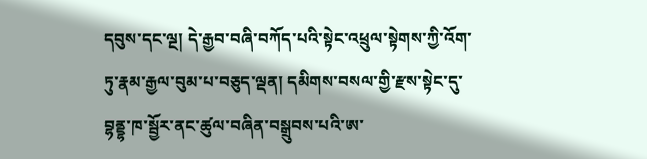དབུས་དང་ལྔ། དེ་རྒྱབ་བཞི་བཀོད་པའི་སྟེང་འཕྲུལ་སྟེགས་ཀྱི་འོག་ཏུ་རྣམ་རྒྱལ་བུམ་པ་བཅུད་ལྡན། དམིགས་བསལ་གྱི་རྫས་སྟེང་དུ་བྷནྡྷ་ཁ་སྦྱོར་ནང་ཚུལ་བཞིན་བསྒྲུབས་པའི་ཨ་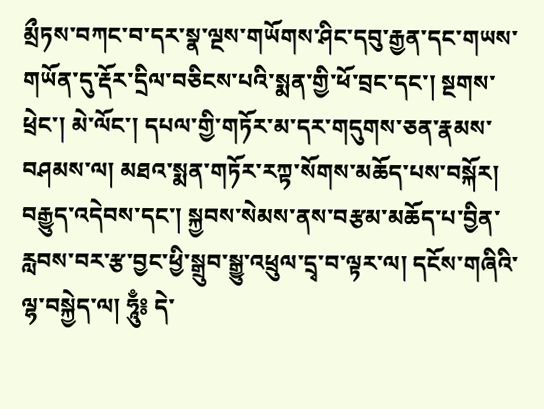མྲྀཏས་བཀང་བ་དར་སྣ་ལྔས་གཡོགས་ཤིང་དབུ་རྒྱན་དང་གཡས་གཡོན་དུ་རྡོར་དྲིལ་བཅིངས་པའི་སྨན་གྱི་ཕོ་བྲང་དང་། སྔགས་ཕྲེང་། མེ་ལོང་། དཔལ་གྱི་གཏོར་མ་དར་གདུགས་ཅན་རྣམས་བཤམས་ལ། མཐའ་སྨན་གཏོར་རཀྟ་སོགས་མཆོད་པས་བསྐོར། བརྒྱུད་འདེབས་དང་། སྐྱབས་སེམས་ནས་བརྩམ་མཆོད་པ་བྱིན་རླབས་བར་རྩ་བྱང་ཕྱི་སྒྲུབ་སྒྱུ་འཕྲུལ་དྲྭ་བ་ལྟར་ལ། དངོས་གཞིའི་ལྷ་བསྐྱེད་ལ། ཧཱུྃ༔ དེ་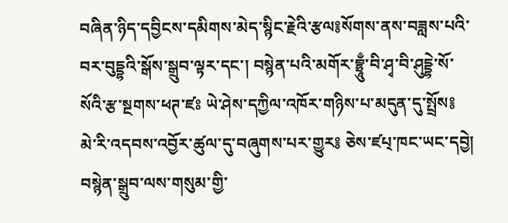བཞིན་ཉིད་དབྱིངས་དམིགས་མེད་སྙིང་རྗེའི་རྩལ༔སོགས་ནས་བཟླས་པའི་བར་བུདྡྷའི་སྒོས་སྒྲུབ་ལྟར་དང་། བསྙེན་པའི་མགོར་བྷྲཱུྃ་བི་ཤྭ་བི་ཤུདྡྷེ་སོ་སོའི་རྩ་སྔགས་ཕཊ་ཛཿ ཡེ་ཤེས་དཀྱིལ་འཁོར་གཉིས་པ་མདུན་དུ་སྤྲོས༔ མེ་རི་འདབས་འབྱོར་ཚུལ་དུ་བཞུགས་པར་གྱུར༔ ཅེས་ཛཔ྄་ཁང་ཡང་དབྱེ། བསྙེན་སྒྲུབ་ལས་གསུམ་གྱི་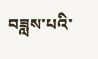བཟླས་པའི་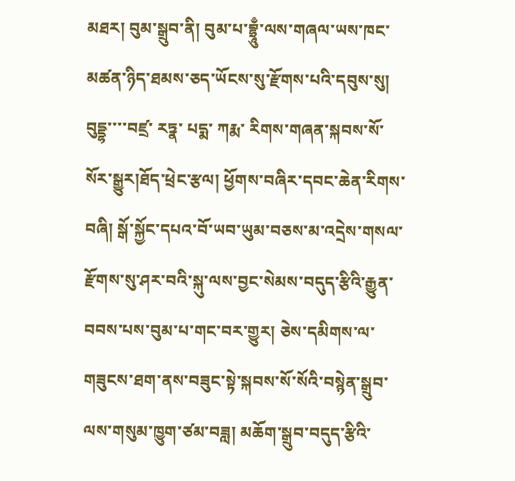མཐར། བུམ་སྒྲུབ་ནི། བུམ་པ་བྷྲཱུྃ་ལས་གཞལ་ཡས་ཁང་མཚན་ཉིད་ཐམས་ཅད་ཡོངས་སུ་རྫོགས་པའི་དབུས་སུ། བུདྡྷ་་་་བཛྲ་ རཏྣ་ པདྨ་ ཀརྨ་ རིགས་གཞན་སྐབས་སོ་སོར་སྒྱུར།ཐོད་ཕྲེང་རྩལ། ཕྱོགས་བཞིར་དབང་ཆེན་རིགས་བཞི། སྒོ་སྐྱོང་དཔའ་བོ་ཡབ་ཡུམ་བཅས་མ་འདྲེས་གསལ་རྫོགས་སུ་ཤར་བའི་སྐུ་ལས་བྱང་སེམས་བདུད་རྩིའི་རྒྱུན་བབས་པས་བུམ་པ་གང་བར་གྱུར། ཅེས་དམིགས་ལ་གཟུངས་ཐག་ནས་བཟུང་སྟེ་སྐབས་སོ་སོའི་བསྙེན་སྒྲུབ་ལས་གསུམ་ཁྱུག་ཙམ་བཟླ། མཆོག་སྒྲུབ་བདུད་རྩིའི་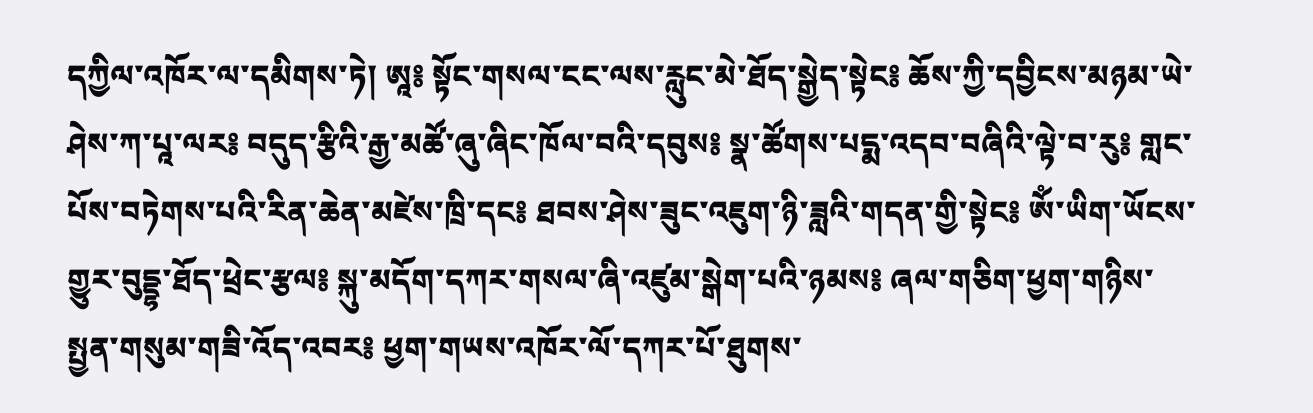དཀྱིལ་འཁོར་ལ་དམིགས་ཏེ། ཨཱ༔ སྟོང་གསལ་ངང་ལས་རླུང་མེ་ཐོད་སྒྱེད་སྟེང༔ ཆོས་ཀྱི་དབྱིངས་མཉམ་ཡེ་ཤེས་ཀ་པཱ་ལར༔ བདུད་རྩིའི་རྒྱ་མཚོ་ཞུ་ཞིང་ཁོལ་བའི་དབུས༔ སྣ་ཚོགས་པདྨ་འདབ་བཞིའི་ལྟེ་བ་རུ༔ གླང་པོས་བཏེགས་པའི་རིན་ཆེན་མཛེས་ཁྲི་དང༔ ཐབས་ཤེས་ཟུང་འཇུག་ཉི་ཟླའི་གདན་གྱི་སྟེང༔ ཨོཾ་ཡིག་ཡོངས་གྱུར་བུདྡྷ་ཐོད་ཕྲེང་རྩལ༔ སྐུ་མདོག་དཀར་གསལ་ཞི་འཛུམ་སྒེག་པའི་ཉམས༔ ཞལ་གཅིག་ཕྱག་གཉིས་སྤྱན་གསུམ་གཟི་འོད་འབར༔ ཕྱག་གཡས་འཁོར་ལོ་དཀར་པོ་ཐུགས་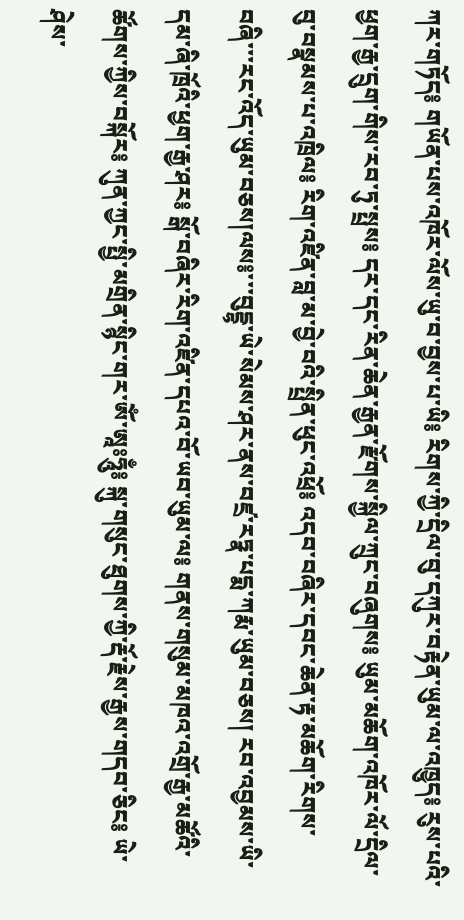ཀར་གཏོད༔ གཡོན་པས་འཁོར་ལོས་ཡུ་བ་བྱས་པ་ཡི༔ རིགས་ཀྱི་དྲིལ་བུ་དཀུར་བརྟེན་ཡུམ་ལ་འཁྱུད༔ རུས་པའི་ཕྱག་རྒྱ་དྲུག་གིས་རབ་ཏུ་སྤྲས༔ དར་དང་རིན་ཆེན་རྒྱན་རྫོགས་སྐྱིལ་ཀྲུང་བཞུགས༔ ཡུམ་མཆོག་འཁོར་ལོ་དྲིལ་བུ་བསྣམས་པ་འཁྲིལ༔ རིག་འཛིན་བླ་མ་བྱེ་བའི་སྤྲིན་ཕུང་འཕྲོ༔ འདབ་བཞིར་དབང་ཆེན་རྟ་མཆོག་རིགས་བཞི་་་རང་འོད་ཡུམ་བཅས།ལས༔་་་བུདྡྷ་ཡེ་སེམས་ཤར་ནས་བཛྲ་རཏྣ་པདྨ་ཀརྨ་ཡུམ་བཅས། རབ་འབྱམས་ཡི་དམ་ཞི་ཁྲོའི་ཕྱག་རྒྱ་ཤར༔ སྒོ་བཞིར་རིག་འཛིན་དཔའ་བོ་ཡབ་ཡུམ་ལ༔ གནས་གསུམ་མཁའ་འགྲོ་རྒྱ་མཚོའི་ཚོགས་ཀྱིས་བསྐོར༔ ཀུན་ཀྱང་སྤྱི་མགྲིན་སྙིང་གར་ཨོཾ་ཨཱཿཧཱུྃ༔ སྐུ་གསུང་ཐུགས་ཀྱི་རྡོ་རྗེས་རྒྱས་གདབ་ཅིང༔ ཡེ་ཤེས་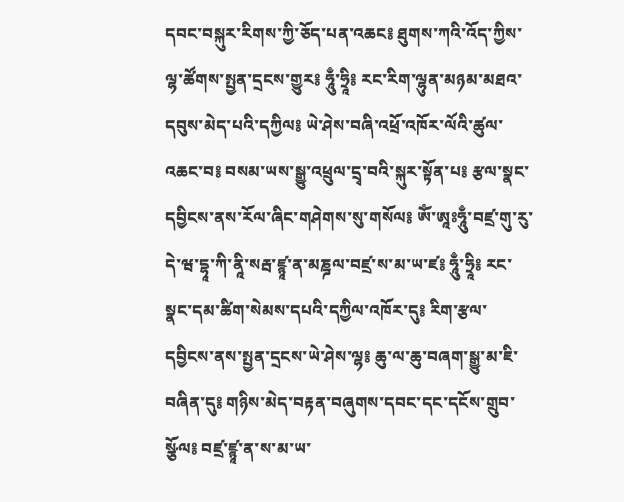དབང་བསྐུར་རིགས་ཀྱི་ཅོད་པན་འཆང༔ ཐུགས་ཀའི་འོད་ཀྱིས་ལྷ་ཚོགས་སྤྱན་དྲངས་གྱུར༔ ཧཱུྃ་ཧྲཱི༔ རང་རིག་ལྷུན་མཉམ་མཐའ་དབུས་མེད་པའི་དཀྱིལ༔ ཡེ་ཤེས་བཞི་འཕྲོ་འཁོར་ལོའི་ཚུལ་འཆང་བ༔ བསམ་ཡས་སྒྱུ་འཕྲུལ་དྲྭ་བའི་སྐུར་སྟོན་པ༔ རྩལ་སྣང་དབྱིངས་ནས་རོལ་ཞིང་གཤེགས་སུ་གསོལ༔ ཨོཾ་ཨཱཿཧཱུྃ་བཛྲ་གུ་རུ་དེ་ཝ་དྷཱ་ཀི་ནཱི་སརྦ་ཛྙཱ་ན་མཎྜལ་བཛྲ་ས་མ་ཡ་ཛ༔ ཧཱུྃ་ཧྲཱི༔ རང་སྣང་དམ་ཚིག་སེམས་དཔའི་དཀྱིལ་འཁོར་དུ༔ རིག་རྩལ་དབྱིངས་ནས་སྤྱན་དྲངས་ཡེ་ཤེས་ལྷ༔ ཆུ་ལ་ཆུ་བཞག་སྒྱུ་མ་ཇི་བཞིན་དུ༔ གཉིས་མེད་བརྟན་བཞུགས་དབང་དང་དངོས་གྲུབ་སྩོལ༔ བཛྲ་ཛྙཱ་ན་ས་མ་ཡ་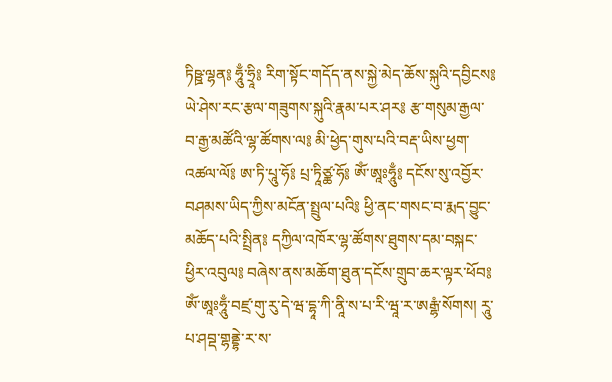ཏིཥྛ་ལྷན༔ ཧཱུྃ་ཧྲཱི༔ རིག་སྟོང་གདོད་ནས་སྐྱེ་མེད་ཆོས་སྐུའི་དབྱིངས༔ ཡེ་ཤེས་རང་རྩལ་གཟུགས་སྐུའི་རྣམ་པར་ཤར༔ རྩ་གསུམ་རྒྱལ་བ་རྒྱ་མཚོའི་ལྷ་ཚོགས་ལ༔ མི་ཕྱེད་གུས་པའི་བརྡ་ཡིས་ཕྱག་འཚལ་ལོ༔ ཨ་ཏི་པཱུ་ཧོ༔ པྲ་ཏཱིཙྪ་ཧོ༔ ཨོཾ་ཨཱཿཧཱུྃ༔ དངོས་སུ་འབྱོར་བཤམས་ཡིད་ཀྱིས་མངོན་སྤྲུལ་པའི༔ ཕྱི་ནང་གསང་བ་རྨད་བྱུང་མཆོད་པའི་སྤྲིན༔ དཀྱིལ་འཁོར་ལྷ་ཚོགས་ཐུགས་དམ་བསྐང་ཕྱིར་འབུལ༔ བཞེས་ནས་མཆོག་ཐུན་དངོས་གྲུབ་ཆར་ལྟར་ཕོབ༔ ཨོཾ་ཨཱཿཧཱུྃ་བཛྲ་གུ་རུ་དེ་ཝ་དྷཱ་ཀི་ནཱི་ས་པ་རི་ཝཱ་ར་ཨརྒྷཾ་སོགས། རཱུ་པ་ཤབྡ་གྷནྡྷེ་ར་ས་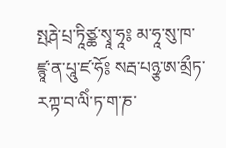སྤརྴེ་པྲ་ཏཱིཙྪ་སྭཱ་ཧཱ༔ མ་ཧཱ་སུ་ཁ་ཛྙཱ་ན་པཱུ་ཛ་ཧོ༔ སརྦ་པཉྩ་ཨ་མྲྀཏ་རཀྟ་བ་ལིཾ་ཏ་ག་ཎ་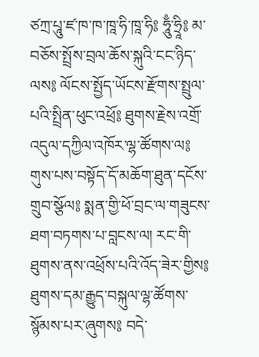ཙཀྲ་པཱུ་ཛ་ཁ་ཁ་ཁཱ་ཧི་ཁཱ་ཧི༔ ཧཱུྃ་ཧྲཱི༔ མ་བཅོས་སྤྲོས་བྲལ་ཆོས་སྐུའི་ངང་ཉིད་ལས༔ ལོངས་སྤྱོད་ཡོངས་རྫོགས་སྤྲུལ་པའི་སྤྲིན་ཕུང་འཕྲོ༔ ཐུགས་རྗེས་འགྲོ་འདུལ་དཀྱིལ་འཁོར་ལྷ་ཚོགས་ལ༔ གུས་པས་བསྟོད་དོ་མཆོག་ཐུན་དངོས་གྲུབ་སྩོལ༔ སྨན་གྱི་ཕོ་བྲང་ལ་གཟུངས་ཐག་བཏགས་པ་བླངས་ལ། རང་གི་ཐུགས་ནས་འཕྲོས་པའི་འོད་ཟེར་གྱིས༔ ཐུགས་དམ་རྒྱུད་བསྐུལ་ལྷ་ཚོགས་སྙོམས་པར་ཞུགས༔ བདེ་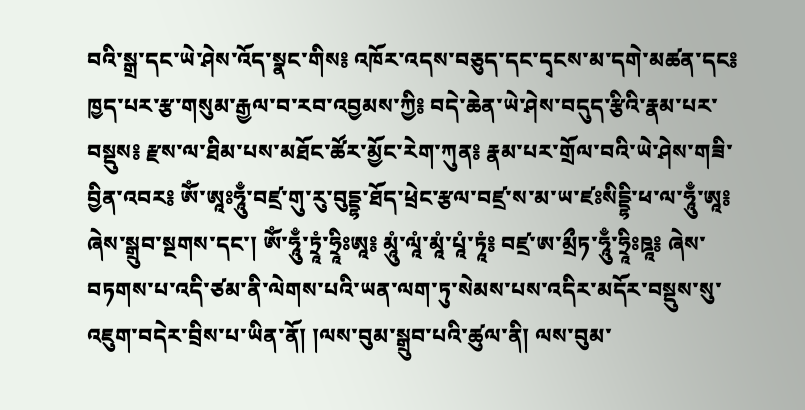བའི་སྒྲ་དང་ཡེ་ཤེས་འོད་སྣང་གིས༔ འཁོར་འདས་བཅུད་དང་དྭངས་མ་དགེ་མཚན་དང༔ ཁྱད་པར་རྩ་གསུམ་རྒྱལ་བ་རབ་འབྱམས་ཀྱི༔ བདེ་ཆེན་ཡེ་ཤེས་བདུད་རྩིའི་རྣམ་པར་བསྡུས༔ རྫས་ལ་ཐིམ་པས་མཐོང་ཚོར་མྱོང་རེག་ཀུན༔ རྣམ་པར་གྲོལ་བའི་ཡེ་ཤེས་གཟི་བྱིན་འབར༔ ཨོཾ་ཨཱཿཧཱུྃ་བཛྲ་གུ་རུ་བུདྡྷ་ཐོད་ཕྲེང་རྩལ་བཛྲ་ས་མ་ཡ་ཛཿསིདྡྷི་ཕ་ལ་ཧཱུྃ་ཨཱ༔ ཞེས་སྒྲུབ་སྔགས་དང་། ཨོཾ་ཧཱུྃ་ཏྲཱཾ་ཧྲཱིཿཨཱ༔ མཱུཾ་ལཱཾ་མཱཾ་པཱཾ་ཏཱཾ༔ བཛྲ་ཨ་མྲྀཏ་ཧཱུྃ་ཧྲཱིཿཋཱ༔ ཞེས་བཏགས་པ་འདི་ཙམ་ནི་ལེགས་པའི་ཡན་ལག་ཏུ་སེམས་པས་འདིར་མདོར་བསྡུས་སུ་འཇུག་བདེར་བྲིས་པ་ཡིན་ནོ། །ལས་བུམ་སྒྲུབ་པའི་ཚུལ་ནི། ལས་བུམ་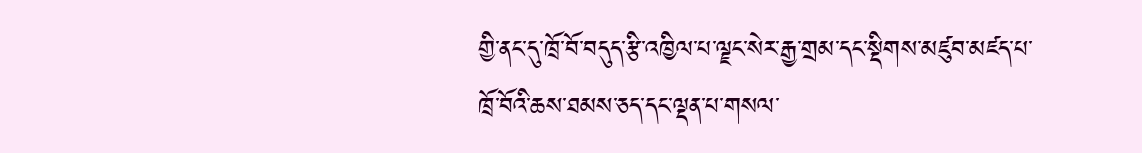གྱི་ནང་དུ་ཁྲོ་བོ་བདུད་རྩི་འཁྱིལ་པ་ལྗང་སེར་རྒྱ་གྲམ་དང་སྡིགས་མཛུབ་མཛད་པ་ཁྲོ་བོའི་ཆས་ཐམས་ཅད་དང་ལྡན་པ་གསལ་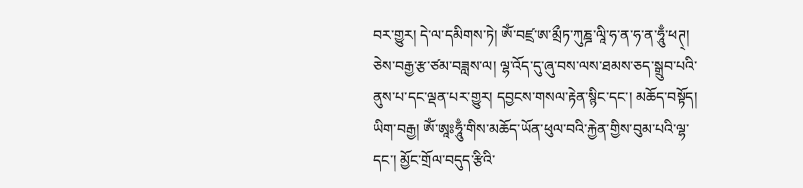བར་གྱུར། དེ་ལ་དམིགས་ཏེ། ཨོཾ་བཛྲ་ཨ་མྲྀཏ་ཀུཎྜ་ལཱི་ཧ་ན་ཧ་ན་ཧཱུྃ་ཕཊ྄། ཅེས་བརྒྱ་རྩ་ཙམ་བཟླས་ལ། ལྷ་འོད་དུ་ཞུ་བས་ལས་ཐམས་ཅད་སྒྲུབ་པའི་ནུས་པ་དང་ལྡན་པར་གྱུར། དབྱངས་གསལ་རྟེན་སྙིང་དང་། མཆོད་བསྟོད། ཡིག་བརྒྱ། ཨོཾ་ཨཱཿཧཱུྃ་གིས་མཆོད་ཡོན་ཕུལ་བའི་རྐྱེན་གྱིས་བུམ་པའི་ལྷ་དང་། མྱོང་གྲོལ་བདུད་རྩིའི་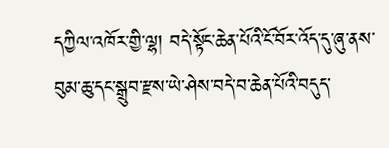དཀྱིལ་འཁོར་གྱི་ལྷ། བདེ་སྟོང་ཆེན་པོའི་ངོ་བོར་འོད་དུ་ཞུ་ནས་བུམ་ཆུ་དང་སྒྲུབ་རྫས་ཡེ་ཤེས་བདེ་བ་ཆེན་པོའི་བདུད་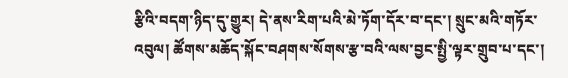རྩིའི་བདག་ཉིད་དུ་གྱུར། དེ་ནས་རིག་པའི་མེ་ཏོག་དོར་བ་དང་། སྲུང་མའི་གཏོར་འབུལ། ཚོགས་མཆོད་སྐོང་བཤགས་སོགས་རྩ་བའི་ལས་བྱང་སྤྱི་ལྟར་གྲུབ་པ་དང་།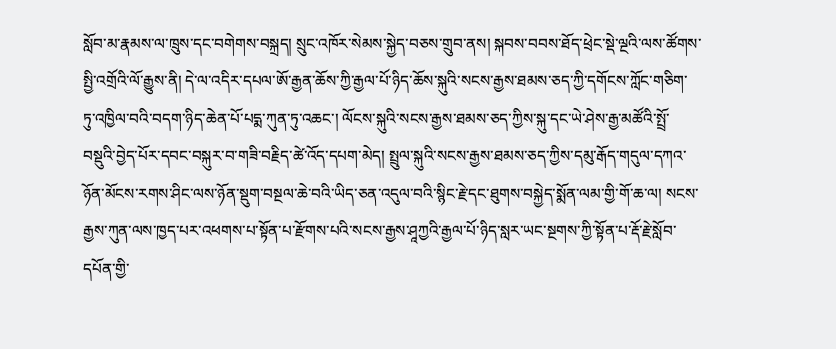སློབ་མ་རྣམས་ལ་ཁྲུས་དང་བགེགས་བསྐྲད། སྲུང་འཁོར་སེམས་སྐྱེད་བཅས་གྲུབ་ནས། སྐབས་བབས་ཐོད་ཕྲེང་སྡེ་ལྔའི་ལས་ཚོགས་སྤྱི་འགྲོའི་ལོ་རྒྱུས་ནི། དེ་ལ་འདིར་དཔལ་ཨོ་རྒྱན་ཆོས་ཀྱི་རྒྱལ་པོ་ཉིད་ཆོས་སྐུའི་སངས་རྒྱས་ཐམས་ཅད་ཀྱི་དགོངས་ཀློང་གཅིག་ཏུ་འཁྱིལ་བའི་བདག་ཉིད་ཆེན་པོ་པདྨ་ཀུན་ཏུ་འཆང་། ལོངས་སྐུའི་སངས་རྒྱས་ཐམས་ཅད་ཀྱིས་སྐུ་དང་ཡེ་ཤེས་རྒྱ་མཚོའི་སྤྲོ་བསྡུའི་བྱེད་པོར་དབང་བསྐུར་བ་གཟི་བརྗིད་ཚེ་འོད་དཔག་མེད། སྤྲུལ་སྐུའི་སངས་རྒྱས་ཐམས་ཅད་ཀྱིས་དམུ་རྒོད་གདུལ་དཀའ་ཉོན་མོངས་རགས་ཤིང་ལས་ཉོན་སྡུག་བསྔལ་ཆེ་བའི་ཡིད་ཅན་འདུལ་བའི་སྙིང་རྗེ་དང་ཐུགས་བསྐྱེད་སྨོན་ལམ་གྱི་གོ་ཆ་ལ། སངས་རྒྱས་ཀུན་ལས་ཁྱད་པར་འཕགས་པ་སྟོན་པ་རྫོགས་པའི་སངས་རྒྱས་ཤཱཀྱའི་རྒྱལ་པོ་ཉིད་སླར་ཡང་སྔགས་ཀྱི་སྟོན་པ་རྡོ་རྗེ་སློབ་དཔོན་གྱི་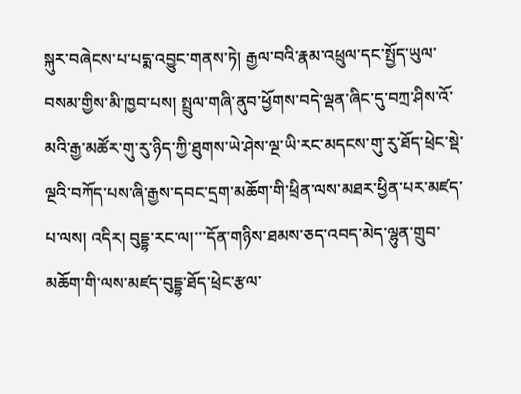སྐུར་བཞེངས་པ་པདྨ་འབྱུང་གནས་ཏེ། རྒྱལ་བའི་རྣམ་འཕྲུལ་དང་སྤྱོད་ཡུལ་བསམ་གྱིས་མི་ཁྱབ་པས། སྤྲུལ་གཞི་ནུབ་ཕྱོགས་བདེ་ལྡན་ཞིང་དུ་བཀྲ་ཤིས་འོ་མའི་རྒྱ་མཚོར་གུ་རུ་ཉིད་ཀྱི་ཐུགས་ཡེ་ཤེས་ལྔ་ཡི་རང་མདངས་གུ་རུ་ཐོད་ཕྲེང་སྡེ་ལྔའི་བཀོད་པས་ཞི་རྒྱས་དབང་དྲག་མཆོག་གི་ཕྲིན་ལས་མཐར་ཕྱིན་པར་མཛད་པ་ལས། འདིར། བུདྡྷ་རང་ལ།་་་དོན་གཉིས་ཐམས་ཅད་འབད་མེད་ལྷུན་གྲུབ་མཆོག་གི་ལས་མཛད་བུདྡྷ་ཐོད་ཕྲེང་རྩལ་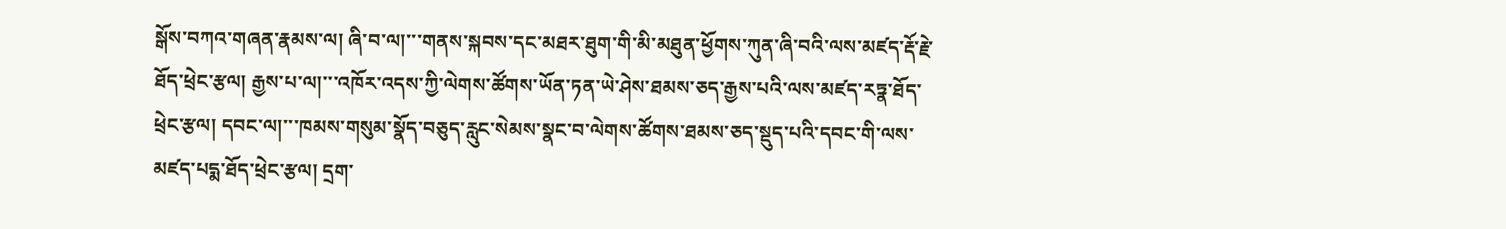སྒོས་བཀའ་གཞན་རྣམས་ལ། ཞི་བ་ལ།་་་གནས་སྐབས་དང་མཐར་ཐུག་གི་མི་མཐུན་ཕྱོགས་ཀུན་ཞི་བའི་ལས་མཛད་རྡོ་རྗེ་ཐོད་ཕྲེང་རྩལ། རྒྱས་པ་ལ།་་་འཁོར་འདས་ཀྱི་ལེགས་ཚོགས་ཡོན་ཏན་ཡེ་ཤེས་ཐམས་ཅད་རྒྱས་པའི་ལས་མཛད་རཏྣ་ཐོད་ཕྲེང་རྩལ། དབང་ལ།་་་ཁམས་གསུམ་སྣོད་བཅུད་རླུང་སེམས་སྣང་བ་ལེགས་ཚོགས་ཐམས་ཅད་སྡུད་པའི་དབང་གི་ལས་མཛད་པདྨ་ཐོད་ཕྲེང་རྩལ། དྲག་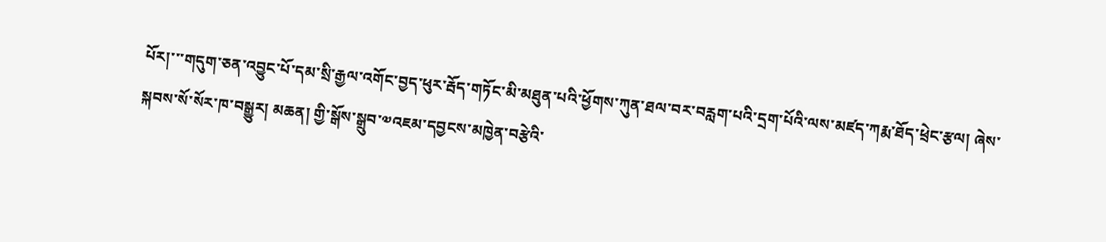པོར།་་་གདུག་ཅན་འབྱུང་པོ་དམ་སྲི་རྒྱལ་འགོང་བྱད་ཕུར་རྦོད་གཏོང་མི་མཐུན་པའི་ཕྱོགས་ཀུན་ཐལ་བར་བརླག་པའི་དྲག་པོའི་ལས་མཛད་ཀརྨ་ཐོད་ཕྲེང་རྩལ། ཞེས་སྐབས་སོ་སོར་ཁ་བསྒྱུར། མཆན། གྱི་སྒོས་སྒྲུབ་༧འཇམ་དབྱངས་མཁྱེན་བརྩེའི་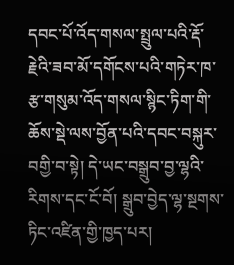དབང་པོ་འོད་གསལ་སྤྲུལ་པའི་རྡོ་རྗེའི་ཟབ་མོ་དགོངས་པའི་གཏེར་ཁ་རྩ་གསུམ་འོད་གསལ་སྙིང་ཏིག་གི་ཆོས་སྡེ་ལས་བྱོན་པའི་དབང་བསྐུར་བགྱི་བ་སྟེ། དེ་ཡང་བསྒྲུབ་བྱ་ལྷའི་རིགས་དང་ངོ་བོ། སྒྲུབ་བྱེད་ལྷ་སྔགས་ཏིང་འཛིན་གྱི་ཁྱད་པར།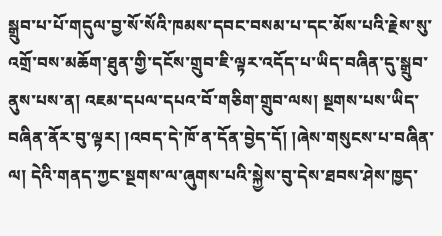སྒྲུབ་པ་པོ་གདུལ་བྱ་སོ་སོའི་ཁམས་དབང་བསམ་པ་དང་མོས་པའི་རྗེས་སུ་འགྲོ་བས་མཆོག་ཐུན་གྱི་དངོས་གྲུབ་ཇི་ལྟར་འདོད་པ་ཡིད་བཞིན་དུ་སྒྲུབ་ནུས་པས་ན། འཇམ་དཔལ་དཔའ་བོ་གཅིག་གྲུབ་ལས། སྔགས་པས་ཡིད་བཞིན་ནོར་བུ་ལྟར། །འབད་དེ་ཁོ་ན་དོན་བྱེད་དོ། །ཞེས་གསུངས་པ་བཞིན་ལ། དེའི་གནད་ཀྱང་སྔགས་ལ་ཞུགས་པའི་སྐྱེས་བུ་དེས་ཐབས་ཤེས་ཁྱད་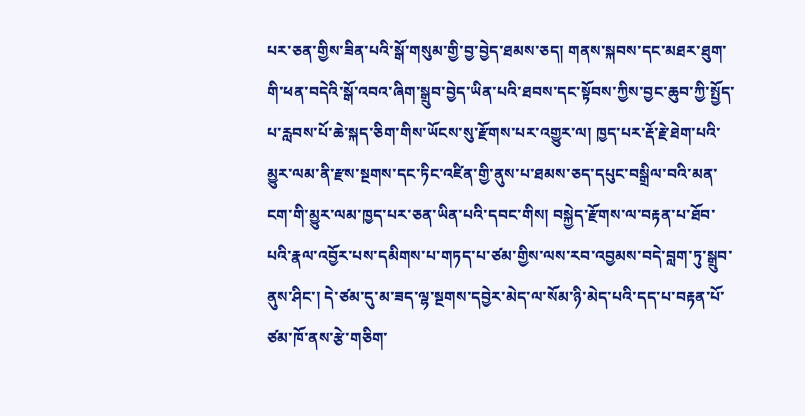པར་ཅན་གྱིས་ཟིན་པའི་སྒོ་གསུམ་གྱི་བྱ་བྱེད་ཐམས་ཅད། གནས་སྐབས་དང་མཐར་ཐུག་གི་ཕན་བདེའི་སྒོ་འབའ་ཞིག་སྒྲུབ་བྱེད་ཡིན་པའི་ཐབས་དང་སྟོབས་ཀྱིས་བྱང་ཆུབ་ཀྱི་སྤྱོད་པ་རླབས་པོ་ཆེ་སྐད་ཅིག་གིས་ཡོངས་སུ་རྫོགས་པར་འགྱུར་ལ། ཁྱད་པར་རྡོ་རྗེ་ཐེག་པའི་མྱུར་ལམ་ནི་རྫས་སྔགས་དང་ཏིང་འཛིན་གྱི་ནུས་པ་ཐམས་ཅད་དཔུང་བསྒྲིལ་བའི་མན་ངག་གི་མྱུར་ལམ་ཁྱད་པར་ཅན་ཡིན་པའི་དབང་གིས། བསྐྱེད་རྫོགས་ལ་བརྟན་པ་ཐོབ་པའི་རྣལ་འབྱོར་པས་དམིགས་པ་གཏད་པ་ཙམ་གྱིས་ལས་རབ་འབྱམས་བདེ་བླག་ཏུ་སྒྲུབ་ནུས་ཤིང་། དེ་ཙམ་དུ་མ་ཟད་ལྷ་སྔགས་དབྱེར་མེད་ལ་སོམ་ཉི་མེད་པའི་དད་པ་བརྟན་པོ་ཙམ་ཁོ་ནས་རྩེ་གཅིག་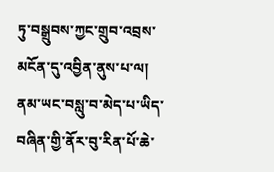ཏུ་བསྒྲུབས་ཀྱང་གྲུབ་འབྲས་མངོན་དུ་འབྱིན་ནུས་པ་ལ། ནམ་ཡང་བསླུ་བ་མེད་པ་ཡིད་བཞིན་གྱི་ནོར་བུ་རིན་པོ་ཆེ་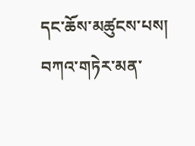དང་ཆོས་མཚུངས་པས། བཀའ་གཏེར་མན་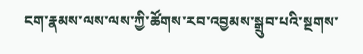ངག་རྣམས་ལས་ལས་ཀྱི་ཚོགས་རབ་འབྱམས་སྒྲུབ་པའི་སྔགས་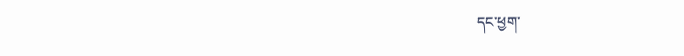དང་ཕྱག་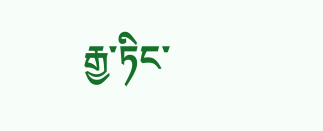རྒྱ་ཏིང་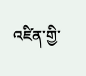འཛིན་གྱི་